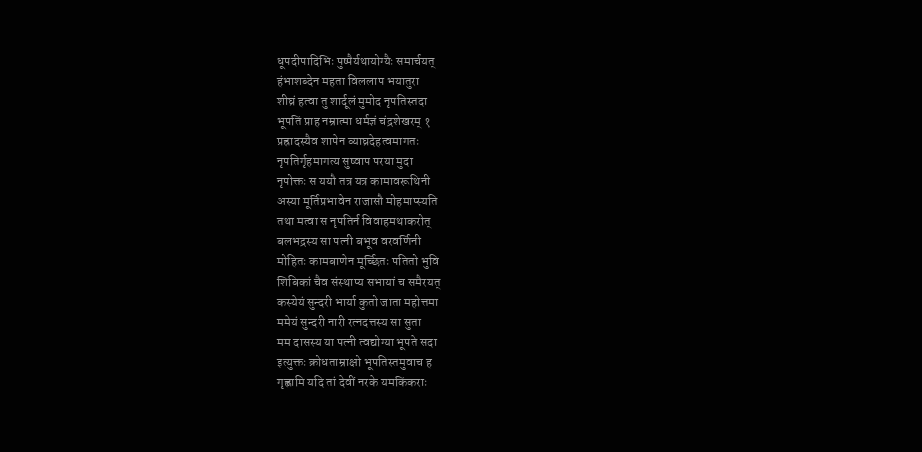धूपदीपादिभिः पुष्पैर्यथायोग्यैः समार्चयत्
हंभाशब्देन महता विललाप भयातुरा
शीघ्रं हत्वा तु शार्दूलं मुमोद नृपतिस्तदा
भूपतिं प्राह नम्रात्मा धर्मज्ञं चंद्रशेखरम् १
प्रह्रादस्यैव शापेन व्याघ्रदेहत्वमागतः
नृपतिर्गृहमागत्य सुष्वाप परया मुदा
नृपोक्तः स ययौ तत्र यत्र कामावरूथिनी
अस्या मूर्तिप्रभावेन राजासौ मोहमाप्स्यति
तथा मत्वा स नृपतिर्न विवाहमथाकरोत्
बलभद्रस्य सा पत्नी बभूव वरवर्णिनी
मोहितः कामबाणेन मूर्च्छितः पतितो भुवि
शिबिकां चैव संस्थाप्य सभायां च समैरयत्
कस्येयं सुन्दरी भार्या कुतो जाता महोत्तमा
ममेयं सुन्दरी नारी रत्नदत्तस्य सा सुता
मम दासस्य या पत्नी त्वद्योग्या भूपते सदा
इत्युक्तः क्रोधताम्राक्षो भूपतिस्तमुवाच ह
गृह्णामि यदि तां देवीं नरके यमकिंकराः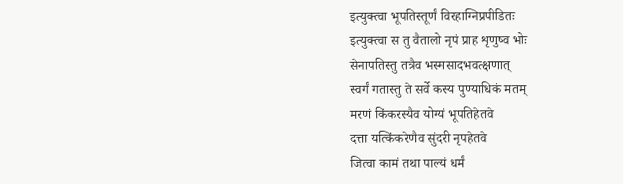इत्युक्त्वा भूपतिस्तूर्णं विरहाग्निप्रपीडितः
इत्युक्त्वा स तु वैतालो नृपं प्राह शृणुष्व भोः
सेनापतिस्तु तत्रैव भस्मसादभवत्क्षणात्
स्वर्गं गतास्तु ते सर्वे कस्य पुण्याधिकं मतम्
मरणं किंकरस्यैव योग्यं भूपतिहेतवे
दत्ता यत्किंकरेणैव सुंदरी नृपहेतवे
जित्वा कामं तथा पाल्यं धर्मं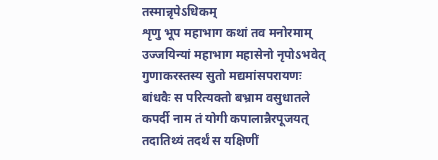तस्मान्नृपेऽधिकम्
शृणु भूप महाभाग कथां तव मनोरमाम्
उज्जयिन्यां महाभाग महासेनो नृपोऽभवेत्
गुणाकरस्तस्य सुतो मद्यमांसपरायणः
बांधवैः स परित्यक्तो बभ्राम वसुधातले
कपर्दी नाम तं योगी कपालान्नैरपूजयत्
तदातिथ्यं तदर्थं स यक्षिणीं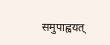समुपाह्वयत्